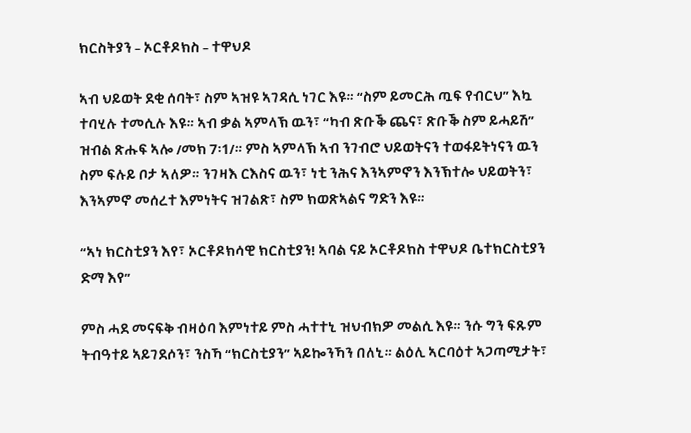ክርስትያን – ኦርቶዶክስ – ተዋህዶ

ኣብ ህይወት ደቂ ሰባት፣ ስም ኣዝዩ ኣገዳሲ ነገር እዩ። “ስም ይመርሕ ጧፍ የብርህ” እኳ ተባሂሉ ተመሲሉ እዩ። ኣብ ቃል ኣምላኽ ዉን፣ “ካብ ጽቡቕ ጨና፣ ጽቡቕ ስም ይሓይሽ” ዝብል ጽሑፍ ኣሎ /መክ 7፡1/። ምስ ኣምላኽ ኣብ ንገብሮ ህይወትናን ተወፋይትነናን ዉን ስም ፍሉይ ቦታ ኣለዎ። ንገዛእ ርእስና ዉን፣ ነቲ ንሕና እንኣምኖን እንኽተሎ ህይወትን፣ እንኣምኖ መሰረተ እምነትና ዝገልጽ፣ ስም ክወጽኣልና ግድን እዩ።

“ኣነ ክርስቲያን እየ፣ ኦርቶዶክሳዊ ክርስቲያን! ኣባል ናይ ኦርቶዶክስ ተዋህዶ ቤተክርስቲያን ድማ እየ”

ምስ ሓደ መናፍቅ ብዛዕባ እምነተይ ምስ ሓተተኒ ዝህብክዎ መልሲ እዩ። ንሱ ግን ፍጹም ትብዓተይ ኣይገደሶን፣ ንስኻ “ክርስቲያን” ኣይኰንኻን በለኒ። ልዕሊ ኣርባዕተ ኣጋጣሚታት፣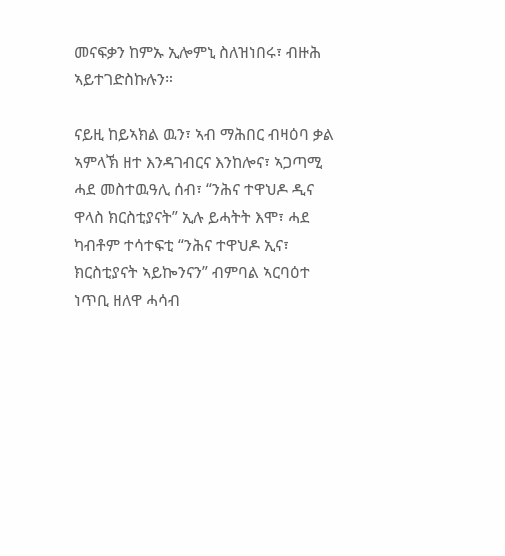መናፍቃን ከምኡ ኢሎምኒ ስለዝነበሩ፣ ብዙሕ ኣይተገድስኩሉን።

ናይዚ ከይኣክል ዉን፣ ኣብ ማሕበር ብዛዕባ ቃል ኣምላኽ ዘተ እንዳገብርና እንከሎና፣ ኣጋጣሚ ሓደ መስተዉዓሊ ሰብ፣ “ንሕና ተዋህዶ ዲና ዋላስ ክርስቲያናት” ኢሉ ይሓትት እሞ፣ ሓደ ካብቶም ተሳተፍቲ “ንሕና ተዋህዶ ኢና፣ ክርስቲያናት ኣይኰንናን” ብምባል ኣርባዕተ ነጥቢ ዘለዋ ሓሳብ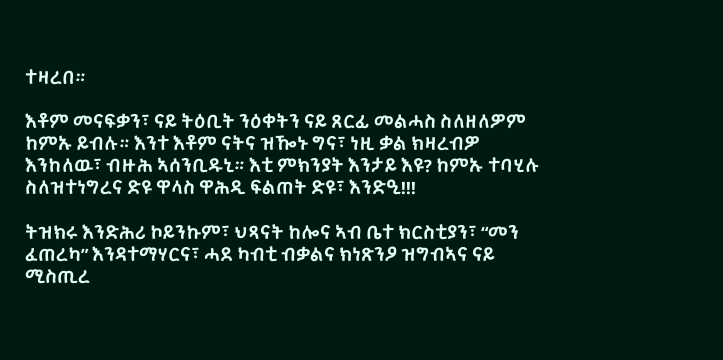ተዛረበ።

እቶም መናፍቃን፣ ናይ ትዕቢት ንዕቀትን ናይ ጸርፊ መልሓስ ስለዘለዎም ከምኡ ይብሉ። እንተ እቶም ናትና ዝዀኑ ግና፣ ነዚ ቃል ክዛረብዎ እንከለዉ፣ ብዙሕ ኣሰንቢዱኒ። እቲ ምክንያት እንታይ እዩ? ከምኡ ተባሂሉ ስለዝተነግረና ድዩ ዋላስ ዋሕዲ ፍልጠት ድዩ፣ እንድዒ!!!

ትዝክሩ እንድሕሪ ኮይንኩም፣ ህጻናት ከሎና ኣብ ቤተ ክርስቲያን፣ “መን ፈጠረካ” እንዳተማሃርና፣ ሓደ ካብቲ ብቃልና ክነጽንዖ ዝግብኣና ናይ ሚስጢረ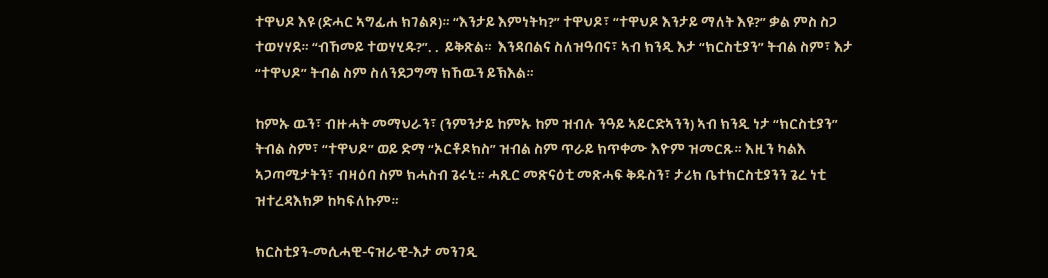ተዋህዶ እዩ (ድሓር ኣግፊሐ ክገልጾ)። “እንታይ እምነትካ?” ተዋህዶ፣ “ተዋህዶ እንታይ ማለት እዩ?” ቃል ምስ ስጋ ተወሃሃደ። “ብኸመይ ተወሃሂዱ?”. .  ይቅጽል።  እንዳበልና ስለዝዓበና፣ ኣብ ክንዲ እታ “ክርስቲያን” ትብል ስም፣ እታ “ተዋህዶ” ትብል ስም ስለንደጋግማ ክኸዉን ይኽእል።

ከምኡ ዉን፣ ብዙሓት መማህራን፣ (ንምንታይ ከምኡ ከም ዝብሉ ንዓይ ኣይርድኣንን) ኣብ ክንዲ ነታ “ክርስቲያን” ትብል ስም፣ “ተዋህዶ” ወይ ድማ “ኦርቶዶክስ” ዝብል ስም ጥራይ ክጥቀሙ እዮም ዝመርጹ። እዚን ካልእ ኣጋጣሚታትን፣ ብዛዕባ ስም ክሓስብ ጌሩኒ። ሓጺር መጽናዕቲ መጽሓፍ ቅዱስን፣ ታሪክ ቤተክርስቲያንን ጌረ ነቲ ዝተረዳእክዎ ከካፍለኩም።

ክርስቲያን-መሲሓዊ-ናዝራዊ-እታ መንገዲ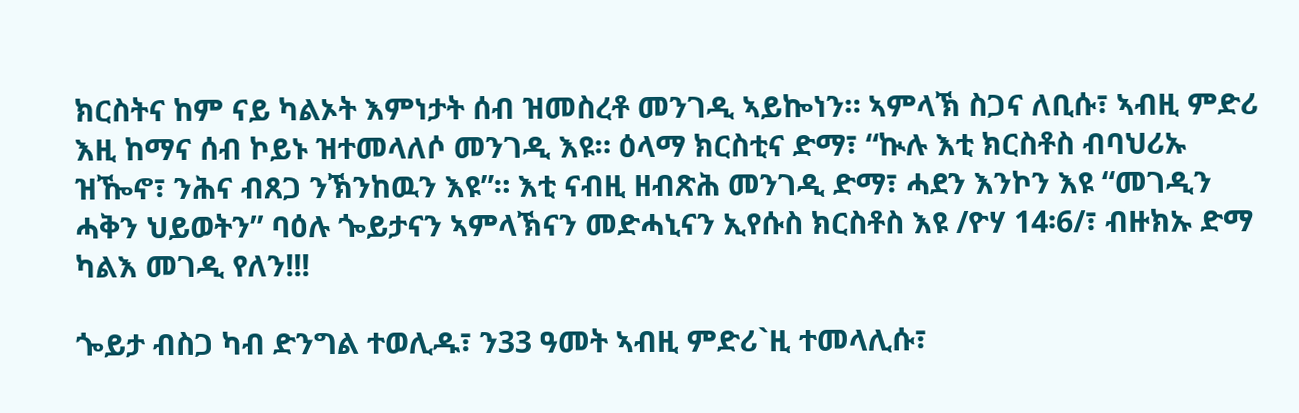ክርስትና ከም ናይ ካልኦት እምነታት ሰብ ዝመስረቶ መንገዲ ኣይኰነን። ኣምላኽ ስጋና ለቢሱ፣ ኣብዚ ምድሪ እዚ ከማና ሰብ ኮይኑ ዝተመላለሶ መንገዲ እዩ። ዕላማ ክርስቲና ድማ፣ “ኲሉ እቲ ክርስቶስ ብባህሪኡ ዝዀኖ፣ ንሕና ብጸጋ ንኽንከዉን እዩ”። እቲ ናብዚ ዘብጽሕ መንገዲ ድማ፣ ሓደን እንኮን እዩ “መገዲን ሓቅን ህይወትን” ባዕሉ ጐይታናን ኣምላኽናን መድሓኒናን ኢየሱስ ክርስቶስ እዩ /ዮሃ 14፡6/፣ ብዙክኡ ድማ ካልእ መገዲ የለን!!!

ጐይታ ብስጋ ካብ ድንግል ተወሊዱ፣ ን33 ዓመት ኣብዚ ምድሪ`ዚ ተመላሊሱ፣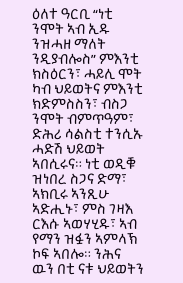ዕለተ ዓርቢ “ነቲ ንሞት ኣብ ኢዱ ንዝሓዘ ማለት ንዲያብሎስ” ምእንቲ ክስዕርን፣ ሓይሊ ሞት ካብ ህይወትና ምእንቲ ክድምስስን፣ ብስጋ ንሞት ብምጥዓም፣ ድሕሪ ሳልስቲ ተንሲኡ ሓድሽ ህይወት ኣበሲሩና። ነቲ ወዲቑ ዝነበረ ስጋና ድማ፣ ኣክቢሩ ኣንጺሁ ኣድሒኑ፣ ምስ ገዛእ ርእሱ ኣወሃሂዱ፣ ኣብ የማን ዝፏን ኣምላኽ ኮፍ ኣበሎ። ንሕና ዉን በቲ ናቱ ህይወትን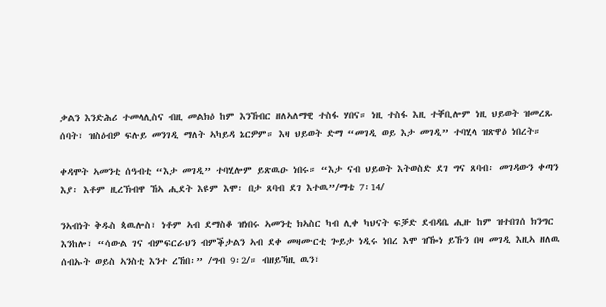ቃልን እንድሕሪ ተመላሊስና ብዚ መልክዕ ከም እንኸብር ዘለኣለማዊ ተስፋ ሃበና። ነዚ ተስፋ እዚ ተቐቢሎም ነዚ ህይወት ዝመረጹ ሰባት፣ ዝስዕብዎ ፍሉይ መንገዲ ማለት ኣካይዳ ኔርዎም። እዛ ህይወት ድማ “መገዲ ወይ እታ መገዲ” ተባሂላ ዝጽዋዕ ነበረት።

ቀዳሞት ኣመንቲ ሰዓብቲ “እታ መገዲ” ተባሂሎም ይጽዉዑ ነበሩ። “እታ ናብ ህይወት እትወስድ ደገ ግና ጸባብ፡ መገዳውን ቀጣን እያ፡ እቶም ዚረኽብዋ ኸኣ ሒደት እዩም እሞ፡ በታ ጸባብ ደገ እተዉ”/ማቴ 7፡14/

ንኣብነት ቅዱስ ጳዉሎስ፣ ነቶም ኣብ ደማስቆ ዝነበሩ ኣመንቲ ክኣስር ካብ ሊቀ ካህናት ፍቓድ ደብዳቤ ሒዙ ከም ዝተበገሰ ክንግር እንከሎ፣ “ሳውል ገና ብምፍርራህን ብምቕታልን ኣብ ደቀ መዛሙርቲ ጐይታ ነዲሩ ነበረ እሞ ዝዀነ ይኹን በዛ መገዲ እዚኣ ዘለዉ ሰብኡት ወይስ ኣንስቲ እንተ ረኸበ፡” /ግብ 9፡2/። ብዘይኻዚ ዉን፣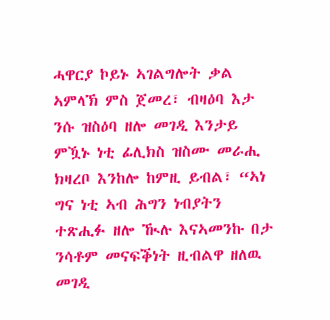ሓዋርያ ኮይኑ ኣገልግሎት ቃል ኣምላኽ ምስ ጀመረ፣ ብዛዕባ እታ ንሱ ዝስዕባ ዘሎ መገዲ እንታይ ምዃኑ ነቲ ፊሊክስ ዝስሙ መራሒ ክዛረቦ እንከሎ ከምዚ ይብል፣ “ኣነ ግና ነቲ ኣብ ሕግን ነብያትን ተጽሒፉ ዘሎ ዂሉ እናኣመንኩ በታ ንሳቶም መናፍቕነት ዚብልዋ ዘለዉ መገዲ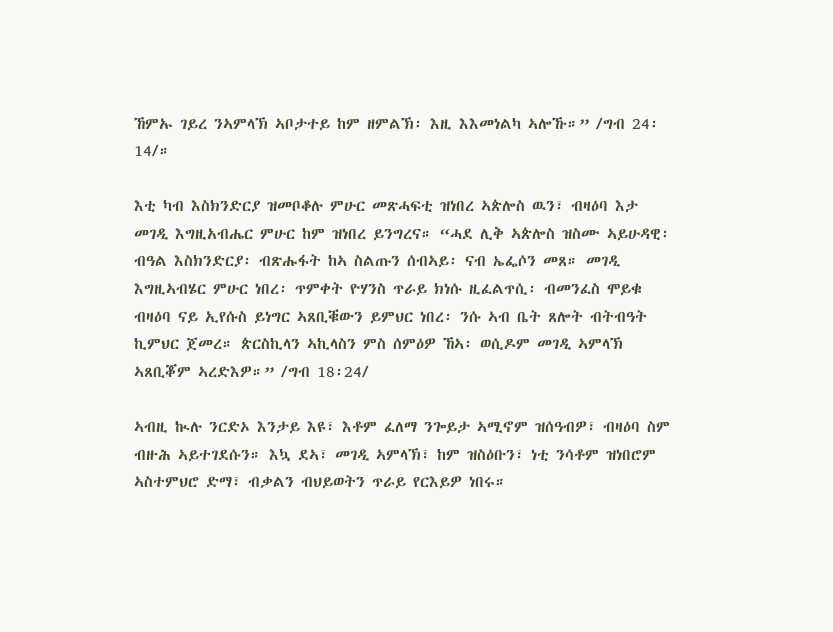ኸምኡ ገይረ ንኣምላኽ ኣቦታተይ ከም ዘምልኽ፡ እዚ እእመነልካ ኣሎኹ።” /ግብ 24፡14/።

እቲ ካብ እስክንድርያ ዝመቦቆሉ ምሁር መጽሓፍቲ ዝነበረ ኣጵሎስ ዉን፣ ብዛዕባ እታ መገዲ እግዚአብሔር ምሁር ከም ዝነበረ ይንግረና። “ሓደ ሊቅ ኣጵሎስ ዝስሙ ኣይሁዳዊ፡ ብዓል እስክንድርያ፡ ብጽሑፋት ከኣ ስልጡን ሰብኣይ፡ ናብ ኤፌሶን መጸ። መገዲ እግዚኣብሄር ምሁር ነበረ፡ ጥምቀት ዮሃንስ ጥራይ ክነሱ ዚፈልጥሲ፡ ብመንፈስ ሞይቁ ብዛዕባ ናይ ኢየሱስ ይነግር ኣጸቢቑውን ይምህር ነበረ፡ ንሱ ኣብ ቤት ጸሎት ብትብዓት ኪምህር ጀመረ። ጵርስኪላን ኣኪላስን ምስ ሰምዕዎ ኸኣ፡ ወሲዶም መገዲ ኣምላኽ ኣጸቢቖም ኣረድእዎ።” /ግብ 18፡24/

ኣብዚ ኲሉ ንርድኦ እንታይ እዩ፣ እቶም ፈለማ ንጐይታ ኣሚኖም ዝሰዓብዎ፣ ብዛዕባ ስም ብዙሕ ኣይተገደሱን። እኳ ደኣ፣ መገዲ ኣምላኽ፣ ከም ዝስዕቡን፣ ነቲ ንሳቶም ዝነበሮም ኣስተምህሮ ድማ፣ ብቃልን ብህይወትን ጥራይ የርእይዎ ነበሩ።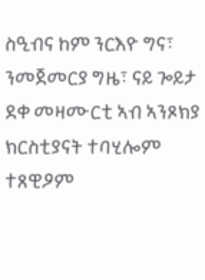ስዒብና ከም ንርእዮ ግና፣ ንመጀመርያ ግዜ፣ ናይ ጐይታ ደቀ መዛሙርቲ ኣብ ኣንጾክያ ክርስቲያናት ተባሂሎም ተጸዊዖም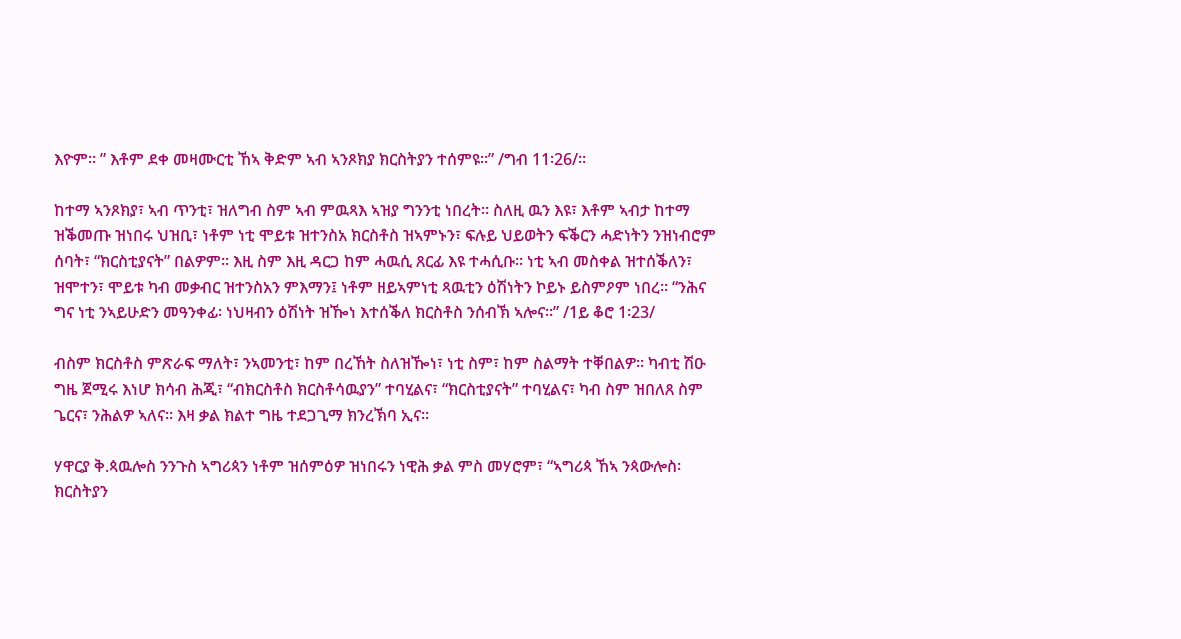እዮም። ” እቶም ደቀ መዛሙርቲ ኸኣ ቅድም ኣብ ኣንጾክያ ክርስትያን ተሰምዩ።” /ግብ 11፡26/።

ከተማ ኣንጾክያ፣ ኣብ ጥንቲ፣ ዝለግብ ስም ኣብ ምዉጻእ ኣዝያ ግንንቲ ነበረት። ስለዚ ዉን እዩ፣ እቶም ኣብታ ከተማ ዝቕመጡ ዝነበሩ ህዝቢ፣ ነቶም ነቲ ሞይቱ ዝተንስአ ክርስቶስ ዝኣምኑን፣ ፍሉይ ህይወትን ፍቕርን ሓድነትን ንዝነብሮም ሰባት፣ “ክርስቲያናት” በልዎም። እዚ ስም እዚ ዳርጋ ከም ሓዉሲ ጸርፊ እዩ ተሓሲቡ። ነቲ ኣብ መስቀል ዝተሰቕለን፣ ዝሞተን፣ ሞይቱ ካብ መቃብር ዝተንስአን ምእማን፤ ነቶም ዘይኣምነቲ ጻዉቲን ዕሽነትን ኮይኑ ይስምዖም ነበረ። “ንሕና ግና ነቲ ንኣይሁድን መዓንቀፊ፡ ነህዛብን ዕሽነት ዝዀነ እተሰቕለ ክርስቶስ ንሰብኽ ኣሎና።” /1ይ ቆሮ 1፡23/

ብስም ክርስቶስ ምጽራፍ ማለት፣ ንኣመንቲ፣ ከም በረኸት ስለዝዀነ፣ ነቲ ስም፣ ከም ስልማት ተቐበልዎ። ካብቲ ሽዑ ግዜ ጀሚሩ እነሆ ክሳብ ሕጂ፣ “ብክርስቶስ ክርስቶሳዉያን” ተባሂልና፣ “ክርስቲያናት” ተባሂልና፣ ካብ ስም ዝበለጸ ስም ጌርና፣ ንሕልዎ ኣለና። እዛ ቃል ክልተ ግዜ ተደጋጊማ ክንረኽባ ኢና።

ሃዋርያ ቅ.ጳዉሎስ ንንጉስ ኣግሪጳን ነቶም ዝሰምዕዎ ዝነበሩን ነዊሕ ቃል ምስ መሃሮም፣ “ኣግሪጳ ኸኣ ንጳውሎስ፡ ክርስትያን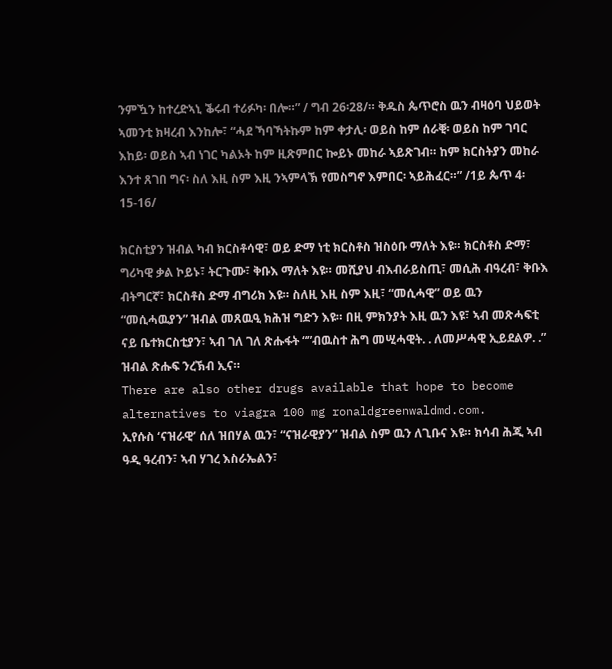ንምዃን ከተረድኣኒ ቕሩብ ተሪፉካ፡ በሎ።” / ግብ 26፡28/። ቅዱስ ጴጥሮስ ዉን ብዛዕባ ህይወት ኣመንቲ ክዛረብ እንከሎ፣ “ሓደ ኻባኻትኩም ከም ቀታሊ፡ ወይስ ከም ሰራቒ፡ ወይስ ከም ገባር እከይ፡ ወይስ ኣብ ነገር ካልኦት ከም ዚጽምበር ኰይኑ መከራ ኣይጽገብ። ከም ክርስትያን መከራ እንተ ጸገበ ግና፡ ስለ እዚ ስም እዚ ንኣምላኽ የመስግኖ እምበር፡ ኣይሕፈር።” /1ይ ጴጥ 4፡15-16/

ክርስቲያን ዝብል ካብ ክርስቶሳዊ፣ ወይ ድማ ነቲ ክርስቶስ ዝስዕቡ ማለት እዩ። ክርስቶስ ድማ፣ ግሪካዊ ቃል ኮይኑ፣ ትርጉሙ፣ ቅቡእ ማለት እዩ። መሺያህ ብእብራይስጢ፣ መሲሕ ብዓረብ፣ ቅቡእ ብትግርኛ፣ ክርስቶስ ድማ ብግሪክ እዩ። ስለዚ እዚ ስም እዚ፣ “መሲሓዊ” ወይ ዉን “መሲሓዉያን” ዝብል መጸዉዒ ክሕዝ ግድን እዩ። በዚ ምክንያት እዚ ዉን እዩ፣ ኣብ መጽሓፍቲ ናይ ቤተክርስቲያን፣ ኣብ ገለ ገለ ጽሑፋት “”ብዉስተ ሕግ መሢሓዊት. . ለመሥሓዊ ኢይደልዎ. .” ዝብል ጽሑፍ ንረኽብ ኢና።
There are also other drugs available that hope to become alternatives to viagra 100 mg ronaldgreenwaldmd.com.
ኢየሱስ ‘ናዝራዊ’ ሰለ ዝበሃል ዉን፣ “ናዝራዊያን” ዝብል ስም ዉን ለጊቡና እዩ። ክሳብ ሕጂ ኣብ ዓዲ ዓረብን፣ ኣብ ሃገረ እስራኤልን፣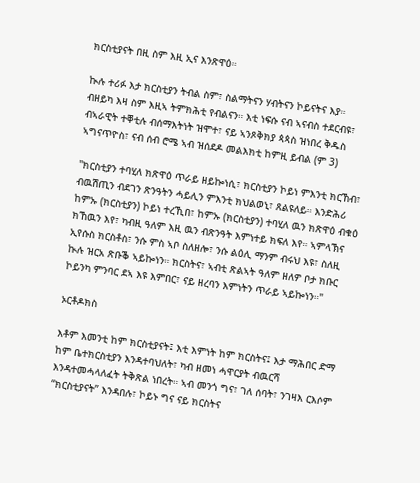ክርስቲያናት በዚ ስም እዚ ኢና እንጽዋዕ።

ኲሉ ተሪፉ እታ ክርስቲያን ትብል ስም፣ ስልማትናን ሃብትናን ኮይናትና እያ። ብዘይካ እዛ ስም እዚኣ ትምክሕቲ የብልናን። እቲ ነፍሱ ናብ ኣናብስ ተደርብዩ፣ ብኣራዊት ተቐቲሉ ብሰማእትነት ዝሞተ፣ ናይ ኣንጾቅክያ ጳጳስ ዝነበረ ቅዱስ ኣግናጥዮስ፣ ናብ ሰብ ሮሜ ኣብ ዝሰደዶ መልእክቲ ከምዚ ይብል (ም 3)

"ክርስቲያን ተባሂለ ክጽዋዕ ጥራይ ዘይኰነሲ፣ ክርስቲያን ኮይነ ምእንቲ ክርኸብ፣ ብዉሽጢን ብደገን ጽንዓትን ሓይሊን ምእንቲ ክህልወኒ፣ ጸልዩለይ። እንድሕሪ ከምኡ (ክርስቲያን) ኮይነ ተረኺበ፣ ከምኡ (ክርስቲያን) ተባሂለ ዉን ክጽዋዕ ብቁዕ ክኸዉን እየ፣ ካብዚ ዓለም እዚ ዉን ብጽንዓት እምነተይ ክፍለ እየ። ኣምላኽና ኢየሱስ ክርስቶስ፣ ንሱ ምስ ኣቦ ስለዘሎ፣ ንሱ ልዕሊ ማንም ብሩህ እዩ፣ ስለዚ ኲሉ ዝርአ ጽቡቕ ኣይኰነን። ክርስትና፣ ኣብቲ ጽልኣት ዓለም ዘለዎ ቦታ ክቡር ኮይንካ ምንባር ደኣ እዩ እምበር፣ ናይ ዘረባን እምነትን ጥራይ ኣይኰነን።"

ኦርቶዶክስ

እቶም እመንቲ ከም ክርስቲያናት፤ እቲ እምነት ከም ክርስትና፤ እታ ማሕበር ድማ ከም ቤተክርስቲያን እንዳተባህለት፣ ካብ ዘመነ ሓዋርያት ብዉርሻ እንዳተመሓላለፈት ትቅጽል ነበረት። ኣብ መንጎ ግና፣ ገለ ሰባት፣ ንገዛእ ርእሶም “ክርስቲያናት” እንዳበሉ፣ ኮይኑ ግና ናይ ክርስትና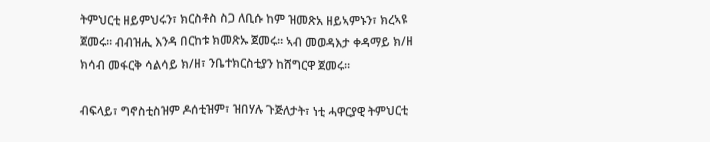ትምህርቲ ዘይምህሩን፣ ክርስቶስ ስጋ ለቢሱ ከም ዝመጽአ ዘይኣምኑን፣ ክረኣዩ ጀመሩ። ብብዝሒ እንዳ በርከቱ ክመጽኡ ጀመሩ። ኣብ መወዳእታ ቀዳማይ ክ/ዘ ክሳብ መፋርቅ ሳልሳይ ክ/ዘ፣ ንቤተክርስቲያን ከሸግርዋ ጀመሩ።

ብፍላይ፣ ግኖስቲስዝም ዶሰቲዝም፣ ዝበሃሉ ጉጅለታት፣ ነቲ ሓዋርያዊ ትምህርቲ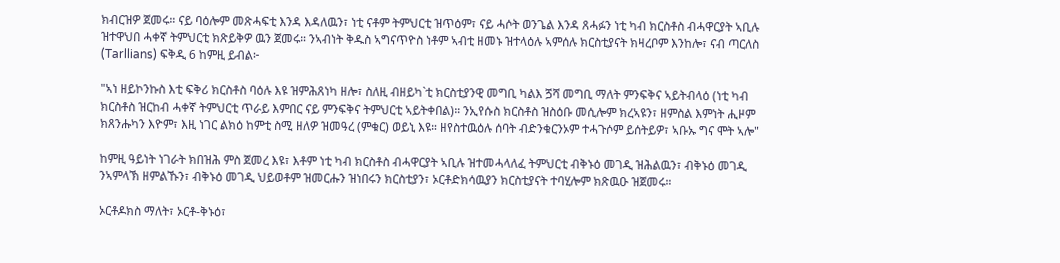ክብርዝዎ ጀመሩ። ናይ ባዕሎም መጽሓፍቲ እንዳ እዳለዉን፣ ነቲ ናቶም ትምህርቲ ዝጥዕም፣ ናይ ሓሶት ወንጌል እንዳ ጸሓፉን ነቲ ካብ ክርስቶስ ብሓዋርያት ኣቢሉ ዝተዋህበ ሓቀኛ ትምህርቲ ክጽይቅዎ ዉን ጀመሩ። ንኣብነት ቅዱስ ኣግናጥዮስ ነቶም ኣብቲ ዘመኑ ዝተላዕሉ ኣምሰሉ ክርስቲያናት ክዛረቦም እንከሎ፣ ናብ ጣርለስ  (Tarllians) ፍቅዲ 6 ከምዚ ይብል፦

"ኣነ ዘይኮንኩስ እቲ ፍቅሪ ክርስቶስ ባዕሉ እዩ ዝምሕጸነካ ዘሎ፣ ስለዚ ብዘይካ`ቲ ክርስቲያንዊ መግቢ ካልእ ጛሻ መግቢ ማለት ምንፍቅና ኣይትብላዕ (ነቲ ካብ ክርስቶስ ዝርከብ ሓቀኛ ትምህርቲ ጥራይ እምበር ናይ ምንፍቅና ትምህርቲ ኣይትቀበል)። ንኢየሱስ ክርስቶስ ዝስዕቡ መሲሎም ክረኣዩን፣ ዘምስል እምነት ሒዞም ክጸንሑካን እዮም፣ እዚ ነገር ልክዕ ከምቲ ስሚ ዘለዎ ዝመዓረ (ምቁር) ወይኒ እዩ። ዘየስተዉዕሉ ሰባት ብድንቁርንኦም ተሓጉሶም ይሰትይዎ፣ ኣቡኡ ግና ሞት ኣሎ"

ከምዚ ዓይነት ነገራት ክበዝሕ ምስ ጀመረ እዩ፣ እቶም ነቲ ካብ ክርስቶስ ብሓዋርያት ኣቢሉ ዝተመሓላለፈ ትምህርቲ ብቅኑዕ መገዲ ዝሕልዉን፣ ብቅኑዕ መገዲ ንኣምላኽ ዘምልኹን፣ ብቅኑዕ መገዲ ህይወቶም ዝመርሑን ዝነበሩን ክርስቲያን፣ ኦርቶድክሳዉያን ክርስቲያናት ተባሂሎም ክጽዉዑ ዝጀመሩ።

ኦርቶዶክስ ማለት፣ ኦርቶ-ቅኑዕ፣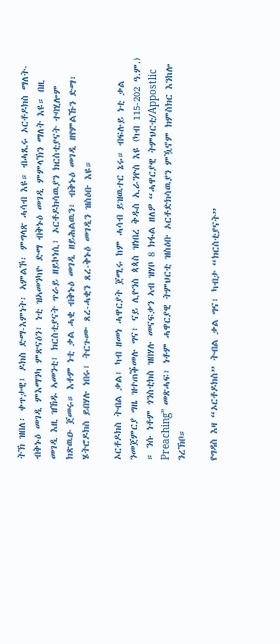ትኽ ዝበለ፡ ቀጥታዊ፤ ዶክስ ድማ-እምነት፡ ኣምልኾ፡ ምግላጽ ሓሳብ እዩ። ብሓጺሩ ኦርቶዶክስ ማለት- ብቅኑዕ መገዲ ምእማንካ ምጽናዕን፣ ነቲ ዝኣመንካዮ ድማ ብቅኑዕ መገዲ ምምላኽን ማለት እዩ። በዚ መገዲ እዚ ዝኸዱ ኣመንቲ፣ ክርስቲያናት ጥራይ ዘይኮነሲ፣ ኦርቶዶክሳዉያን ክርስቲያናት ተባሂሎም ክጽዉዑ ጀመሩ። እቶም ነቲ ቃል ሓቂ ብቅኑዕ መገዲ ዘይሕልዉን፣ ብቅኑዕ መገዲ ዘየምልኹን ድማ፣ ሄትሮዶክስ ይበሃሉ ነበሩ፣ ትርጉሙ ጸረ-ሓቂን ጸረ-ቅኑዕ መገዲን ዝስዕቡ እዩ።

ኦርቶዶክስ ትብል ቃል፣ ካብ ዘመነ ሓዋርያት ጀሚሩ ከም ሓሳብ ይዝዉተር ኔሩ። ብፍሉይ ነቲ ቃል ንመጀምርያ ግዜ ዝተጠቕመሉ ግና፣ ናይ ሊዮንስ ጳጳስ ዝነበረ ቅዱስ ኢራንዮስ እዩ (ካብ 115-202 ዓ.ም.) ። ንሱ ነቶም ጎንስቲክስ ዝበሃሉ መናፍቃን ኣብ ዝሃቦ 8 ክፋል ዘለዎ “ሓዋርያዊ ትምህርቲ/Appostlic Preaching” መጽሓፍ፣ ነቶም ሓዋርያዊ ትምህርቲ ዝስዕቡ ኦርቶድክሳዉያን ምዃኖም ክምስክር እንከሎ ንረኽቦ።

የግዳስ እዛ “ኦርቶዶክስ” ትብል ቃል ግና፣ ካብታ “ክርስቲያናት”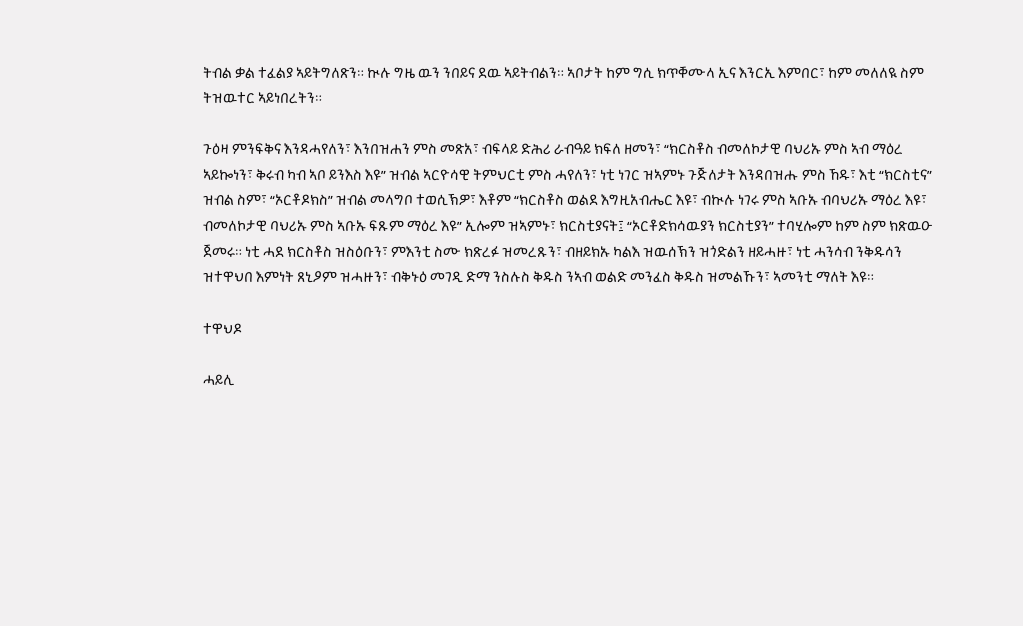ትብል ቃል ተፈልያ ኣይትግለጽን። ኲሉ ግዜ ዉን ንበይና ደዉ ኣይትብልን። ኣቦታት ከም ግሲ ክጥቐሙላ ኢና እንርኢ እምበር፣ ከም መለለዪ ስም ትዝዉተር ኣይነበረትን።

ጉዕዛ ምንፍቅና እንዳሓየለን፣ እንበዝሐን ምስ መጽአ፣ ብፍላይ ድሕሪ ራብዓይ ክፍለ ዘመን፣ “ክርስቶስ ብመለኮታዊ ባህሪኡ ምስ ኣብ ማዕረ ኣይኰነን፣ ቅሩብ ካብ ኣቦ ይንእስ እዩ” ዝብል ኣርዮሳዊ ትምህርቲ ምስ ሓየለን፣ ነቲ ነገር ዝኣምኑ ጉጅለታት እንዳበዝሑ ምስ ኸዱ፣ እቲ “ክርስቲና” ዝብል ስም፣ “ኦርቶዶክስ” ዝብል መላግቦ ተወሲኽዎ፣ እቶም “ክርስቶስ ወልደ እግዚአብሔር እዩ፣ ብኲሉ ነገሩ ምስ ኣቡኡ ብባህሪኡ ማዕረ እዩ፣ ብመለኮታዊ ባህሪኡ ምስ ኣቡኡ ፍጹም ማዕረ እዩ” ኢሎም ዝኣምኑ፣ ክርስቲያናት፤ “ኦርቶድክሳዉያን ክርስቲያን” ተባሂሎም ከም ስም ክጽዉዑ ጀመሩ። ነቲ ሓደ ክርስቶስ ዝስዕቡን፣ ምእንቲ ስሙ ክጽረፉ ዝመረጹን፣ ብዘይክኡ ካልእ ዝዉሰኽን ዝጎድልን ዘይሓዙ፣ ነቲ ሓንሳብ ንቅዱሳን ዝተዋህበ እምነት ጸኒዖም ዝሓዙን፣ ብቅኑዕ መገዲ ድማ ንስሉስ ቅዱስ ንኣብ ወልድ መንፈስ ቅዱስ ዝመልኹን፣ ኣመንቲ ማለት እዩ።

ተዋህዶ

ሓይሊ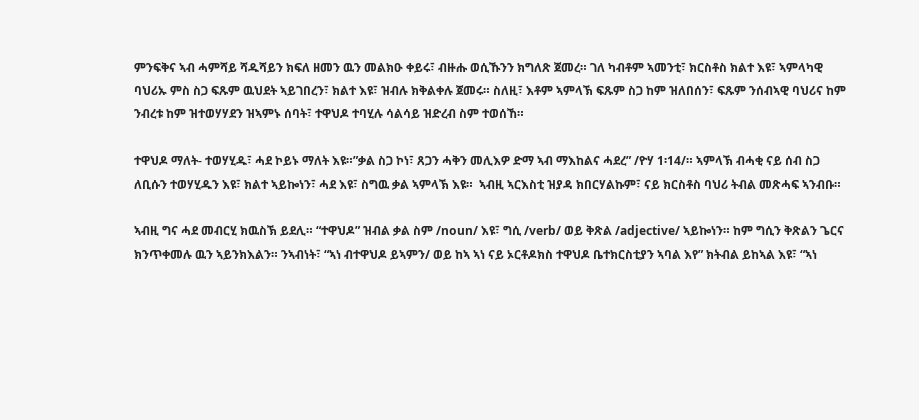ምንፍቅና ኣብ ሓምሻይ ሻዱሻይን ክፍለ ዘመን ዉን መልክዑ ቀይሩ፣ ብዙሑ ወሲኹንን ክግለጽ ጀመረ። ገለ ካብቶም ኣመንቲ፣ ክርስቶስ ክልተ እዩ፣ ኣምላካዊ ባህሪኡ ምስ ስጋ ፍጹም ዉህደት ኣይገበረን፣ ክልተ እዩ፣ ዝብሉ ክቅልቀሉ ጀመሩ። ስለዚ፣ እቶም ኣምላኽ ፍጹም ስጋ ከም ዝለበሰን፣ ፍጹም ንሰብኣዊ ባህሪና ከም ንብረቱ ከም ዝተወሃሃደን ዝኣምኑ ሰባት፣ ተዋህዶ ተባሂሉ ሳልሳይ ዝድረብ ስም ተወሰኸ።

ተዋህዶ ማለት- ተወሃሂዱ፣ ሓደ ኮይኑ ማለት እዩ።”ቃል ስጋ ኮነ፣ ጸጋን ሓቅን መሊእዎ ድማ ኣብ ማእከልና ሓደረ” /ዮሃ 1፡14/። ኣምላኽ ብሓቂ ናይ ሰብ ስጋ ለቢሱን ተወሃሂዱን እዩ፣ ክልተ ኣይኰነን፣ ሓደ እዩ፣ ስግዉ ቃል ኣምላኽ እዩ።  ኣብዚ ኣርእስቲ ዝያዳ ክበርሃልኩም፣ ናይ ክርስቶስ ባህሪ ትብል መጽሓፍ ኣንብቡ።

ኣብዚ ግና ሓደ መብርሂ ክዉስኽ ይደሊ። “ተዋህዶ” ዝብል ቃል ስም /noun/ እዩ፣ ግሲ /verb/ ወይ ቅጽል /adjective/ ኣይኰነን። ከም ግሲን ቅጽልን ጌርና ክንጥቀመሉ ዉን ኣይንክእልን። ንኣብነት፣ “ኣነ ብተዋህዶ ይኣምን/ ወይ ከኣ ኣነ ናይ ኦርቶዶክስ ተዋህዶ ቤተክርስቲያን ኣባል እየ” ክትብል ይከኣል እዩ፣ “ኣነ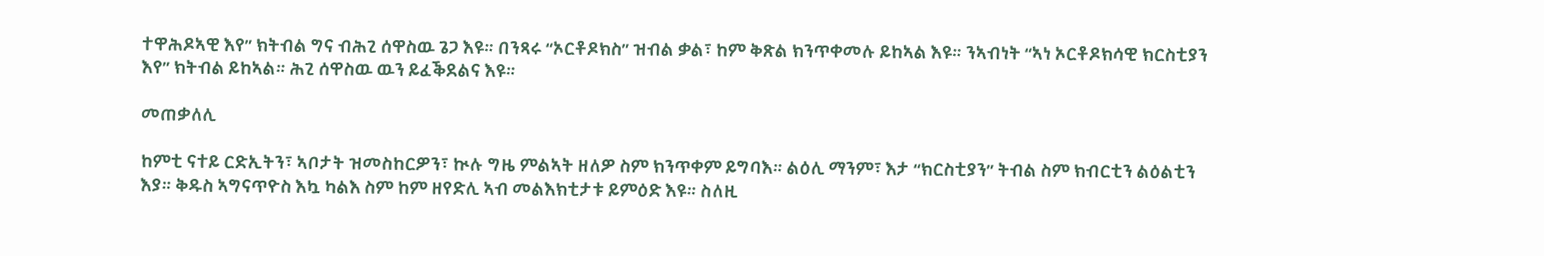ተዋሕዶኣዊ እየ” ክትብል ግና ብሕጊ ሰዋስዉ ጌጋ እዩ። በንጻሩ “ኦርቶዶክስ” ዝብል ቃል፣ ከም ቅጽል ክንጥቀመሉ ይከኣል እዩ። ንኣብነት “ኣነ ኦርቶዶክሳዊ ክርስቲያን እየ” ክትብል ይከኣል። ሕጊ ሰዋስዉ ዉን ይፈቕደልና እዩ።

መጠቃለሊ

ከምቲ ናተይ ርድኢትን፣ ኣቦታት ዝመስከርዎን፣ ኲሉ ግዜ ምልኣት ዘለዎ ስም ክንጥቀም ይግባእ። ልዕሊ ማንም፣ እታ “ክርስቲያን” ትብል ስም ክብርቲን ልዕልቲን እያ። ቅዱስ ኣግናጥዮስ እኳ ካልእ ስም ከም ዘየድሊ ኣብ መልእክቲታቱ ይምዕድ እዩ። ስለዚ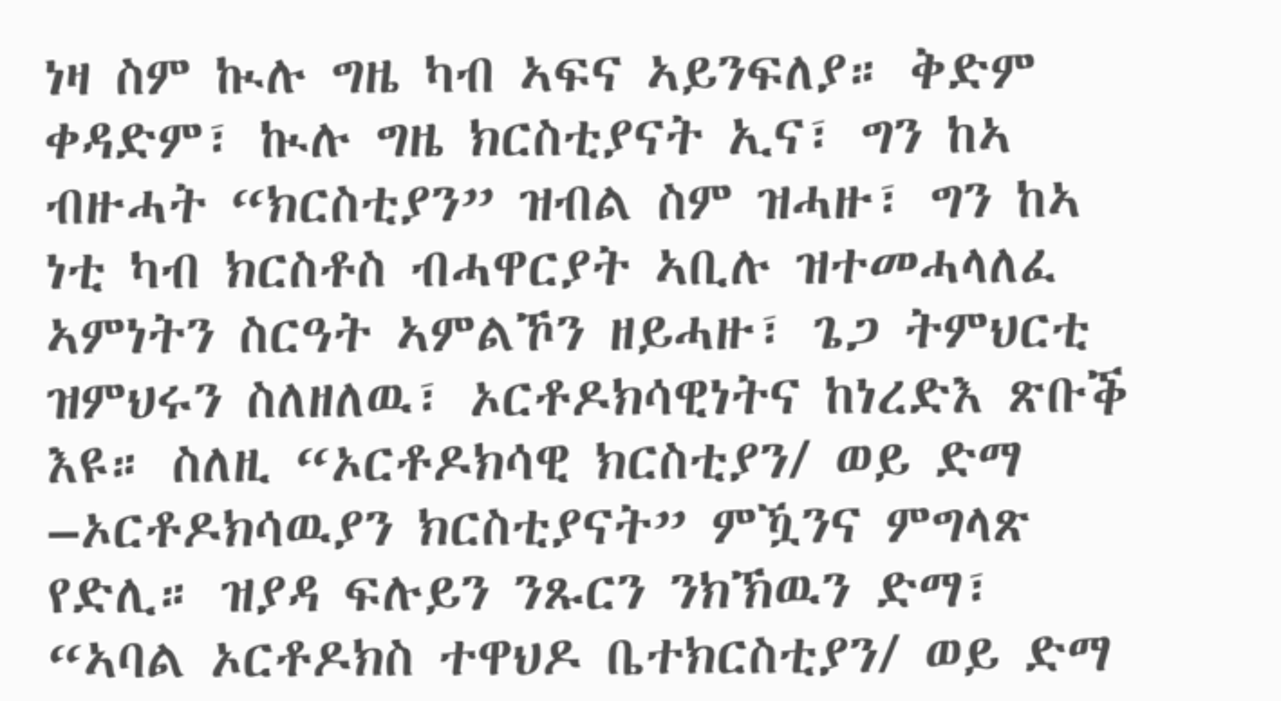ነዛ ስም ኲሉ ግዜ ካብ ኣፍና ኣይንፍለያ። ቅድም ቀዳድም፣ ኲሉ ግዜ ክርስቲያናት ኢና፣ ግን ከኣ ብዙሓት “ክርስቲያን” ዝብል ስም ዝሓዙ፣ ግን ከኣ ነቲ ካብ ክርስቶስ ብሓዋርያት ኣቢሉ ዝተመሓላለፈ ኣምነትን ስርዓት ኣምልኾን ዘይሓዙ፣ ጌጋ ትምህርቲ ዝምህሩን ስለዘለዉ፣ ኦርቶዶክሳዊነትና ከነረድእ ጽቡቕ እዩ። ስለዚ “ኦርቶዶክሳዊ ክርስቲያን/ ወይ ድማ –ኦርቶዶክሳዉያን ክርስቲያናት” ምዃንና ምግላጽ የድሊ። ዝያዳ ፍሉይን ንጹርን ንክኽዉን ድማ፣ “ኣባል ኦርቶዶክስ ተዋህዶ ቤተክርስቲያን/ ወይ ድማ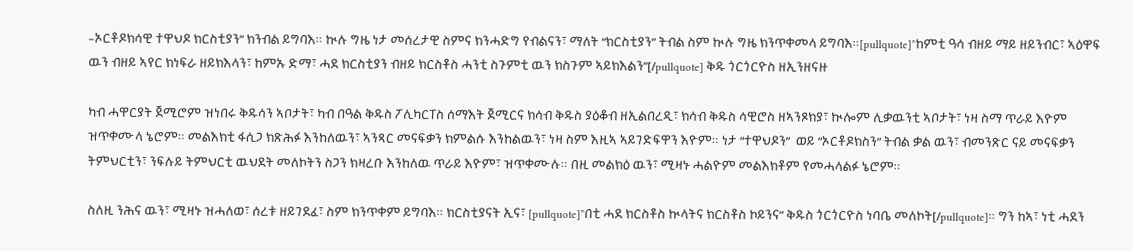–ኦርቶዶክሳዊ ተዋህዶ ክርስቲያን” ክንብል ይግባእ። ኲሉ ግዜ ነታ መሰረታዊ ስምና ክንሓድግ የብልናን፣ ማለት “ክርስቲያን” ትብል ስም ኲሉ ግዜ ክንጥቀመላ ይግባእ።[pullquote]”ከምቲ ዓሳ ብዘይ ማይ ዘይንብር፣ ኣዕዋፍ ዉን ብዘይ ኣየር ክነፍራ ዘይክእላን፣ ከምኡ ድማ፣ ሓደ ክርስቲያን ብዘይ ክርስቶስ ሓንቲ ስጉምቲ ዉን ክስጉም ኣይክእልን”[/pullquote] ቅዱ ጎርጎርዮስ ዘኢንዘናዙ

ካብ ሓዋርያት ጀሚሮም ዝነበሩ ቅዱሳን ኣቦታት፣ ካብ በዓል ቅዱስ ፖሊካርፐስ ሰማእት ጀሚርና ክሳብ ቅዱስ ያዕቆብ ዘኢልበረዲ፣ ክሳብ ቅዱስ ሳዊሮስ ዘኣንጾክያ፣ ኲሎም ሊቃዉንቲ ኣቦታት፣ ነዛ ስማ ጥራይ እዮም ዝጥቀሙላ ኔሮም። መልእክቲ ፋሲጋ ክጽሕፉ እንከለዉን፣ ኣንጻር መናፍቃን ክምልሱ እንከልዉን፣ ነዛ ስም እዚኣ ኣይገድፍዋን እዮም። ነታ “ተዋህዶን”  ወይ “ኦርቶዶክስን” ትብል ቃል ዉን፣ ብመንጽር ናይ መናፍቃን ትምህርቲን፣ ንፍሉይ ትምህርቲ ዉህደት መለኮትን ስጋን ክዛረቡ እንከለዉ ጥራይ እዮም፣ ዝጥቀሙሉ። በዚ መልክዕ ዉን፣ ሚዛኑ ሓልዮም መልእክቶም የመሓላልፉ ኔሮም።

ስለዚ ንሕና ዉን፣ ሚዛኑ ዝሓለወ፣ ሰረቱ ዘይገደፈ፣ ስም ክንጥቀም ይግባእ። ክርስቲያናት ኢና፣ [pullquote]”በቲ ሓደ ክርስቶስ ኲላትና ክርስቶስ ኮይንና” ቅዱስ ጎርጎርዮስ ነባቤ መለኮት[/pullquote]። ግን ከኣ፣ ነቲ ሓደን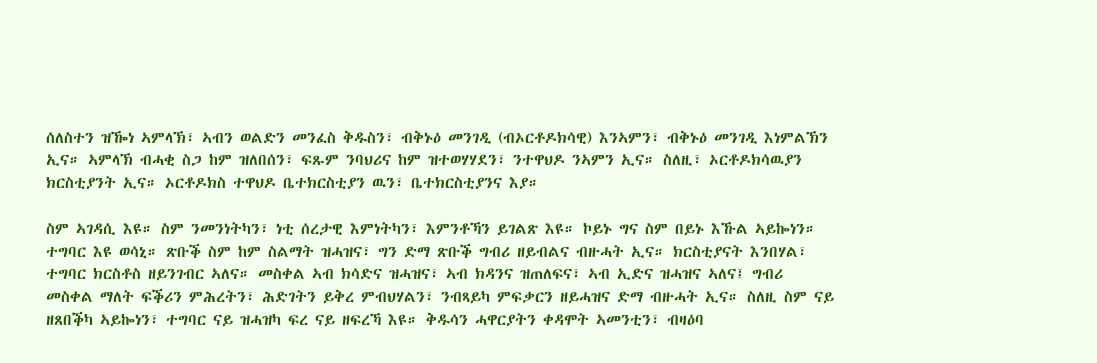ሰለስተን ዝዀነ ኣምላኽ፣ ኣብን ወልድን መንፈስ ቅዱስን፣ ብቅኑዕ መንገዲ (ብኦርቶዶክሳዊ) እንኣምን፣ ብቅኑዕ መንገዲ እነምልኽን ኢና። ኣምላኽ ብሓቂ ስጋ ከም ዝለበሰን፣ ፍጹም ንባህሪና ከም ዝተወሃሃደን፣ ንተዋህዶ ንኣምን ኢና። ስለዚ፣ ኦርቶዶክሳዉያን ክርስቲያንት ኢና። ኦርቶዶክስ ተዋህዶ ቤተክርስቲያን ዉን፣ ቤተክርስቲያንና እያ።

ስም ኣገዳሲ እዩ። ስም ንመንነትካን፣ ነቲ ሰረታዊ እምነትካን፣ እምንቶኻን ይገልጽ እዩ። ኮይኑ ግና ስም በይኑ እኹል ኣይኰነን። ተግባር እዩ ወሳኒ። ጽቡቕ ስም ከም ስልማት ዝሓዝና፣ ግን ድማ ጽቡቕ ግብሪ ዘይብልና ብዙሓት ኢና። ክርስቲያናት እንበሃል፣ ተግባር ክርስቶስ ዘይንገብር ኣለና። መስቀል ኣብ ክሳድና ዝሓዝና፣ ኣብ ክዳንና ዝጠለፍና፣ ኣብ ኢድና ዝሓዝና ኣለና፤ ግብሪ መስቀል ማለት ፍቕሪን ምሕረትን፣ ሕድገትን ይቅረ ምብህሃልን፣ ንብጻይካ ምፍቃርን ዘይሓዝና ድማ ብዙሓት ኢና። ስለዚ ስም ናይ ዘጸበቕካ ኣይኰነን፣ ተግባር ናይ ዝሓዝካ ፍረ ናይ ዘፍረኻ እዩ። ቅዱሳን ሓዋርያትን ቀዳሞት ኣመንቲን፣ ብዛዕባ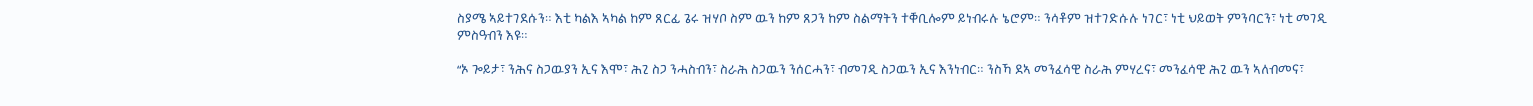ስያሜ ኣይተገደሱን። እቲ ካልእ ኣካል ከም ጸርፊ ጌሩ ዝሃቦ ስም ዉን ከም ጸጋን ከም ስልማትን ተቐቢሎም ይነብሩሉ ኔሮም። ንሳቶም ዝተገድሱሉ ነገር፣ ነቲ ህይወት ምንባርን፣ ነቲ መገዲ ምስዓብን እዩ።

“ኦ ጐይታ፣ ንሕና ስጋዉያን ኢና እሞ፣ ሕጊ ስጋ ንሓስብን፣ ስራሕ ስጋዉን ንሰርሓን፣ ብመገዲ ስጋዉን ኢና እንነብር። ንስኻ ደኣ መንፈሳዊ ስራሕ ምሃረና፣ መንፈሳዊ ሕጊ ዉን ኣለብመና፣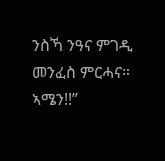ንስኻ ንዓና ምገዲ መንፈስ ምርሓና። ኣሜን!!”